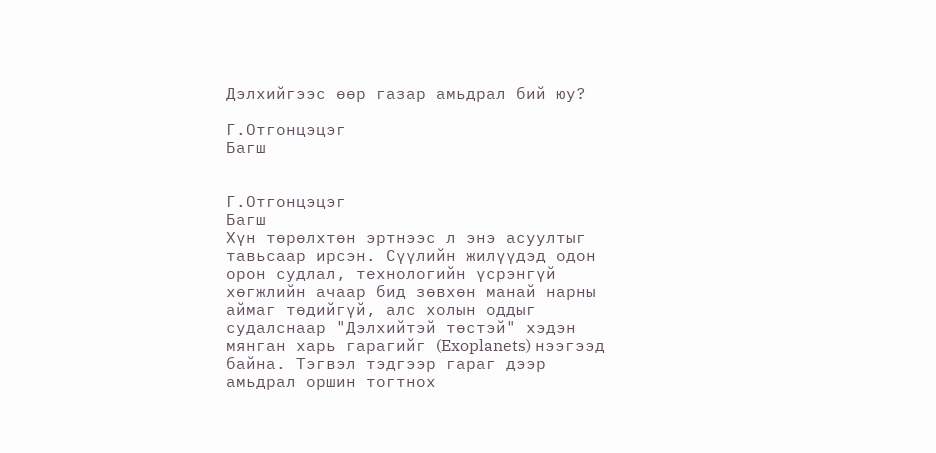Дэлхийгээс өөр газар амьдрал бий юу?

Г.Отгонцэцэг
Багш


Г.Отгонцэцэг
Багш
Хүн төрөлхтөн эртнээс л энэ асуултыг тавьсаар ирсэн. Сүүлийн жилүүдэд одон орон судлал, технологийн үсрэнгүй хөгжлийн ачаар бид зөвхөн манай нарны аймаг төдийгүй, алс холын оддыг судалснаар "Дэлхийтэй төстэй" хэдэн мянган харь гарагийг (Exoplanets) нээгээд байна. Тэгвэл тэдгээр гараг дээр амьдрал оршин тогтнох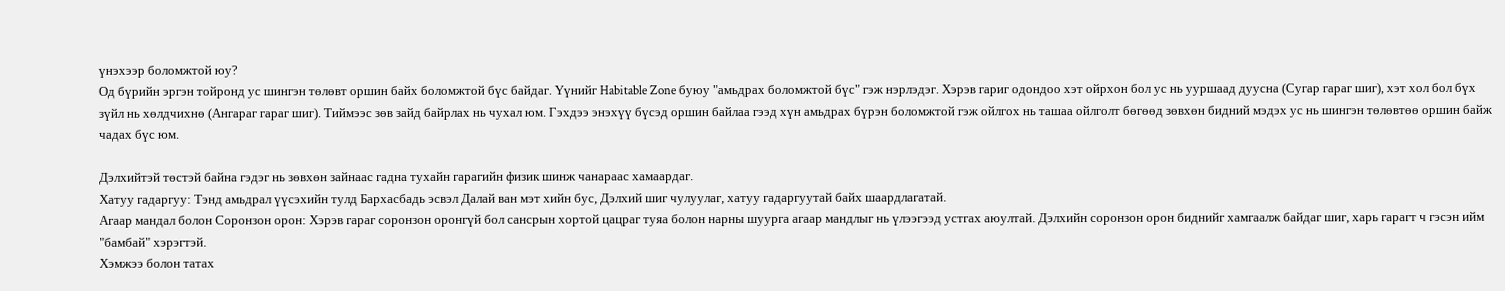үнэхээр боломжтой юу?
Од бүрийн эргэн тойронд ус шингэн төлөвт оршин байх боломжтой бүс байдаг. Үүнийг Habitable Zone буюу "амьдрах боломжтой бүс" гэж нэрлэдэг. Хэрэв гариг одондоо хэт ойрхон бол ус нь ууршаад дуусна (Сугар гараг шиг), хэт хол бол бүх зүйл нь хөлдчихнө (Ангараг гараг шиг). Тиймээс зөв зайд байрлах нь чухал юм. Гэхдээ энэхүү бүсэд оршин байлаа гээд хүн амьдрах бүрэн боломжтой гэж ойлгох нь ташаа ойлголт бөгөөд зөвхөн бидний мэдэх ус нь шингэн төлөвтөө оршин байж чадах бүс юм.

Дэлхийтэй төстэй байна гэдэг нь зөвхөн зайнаас гадна тухайн гарагийн физик шинж чанараас хамаардаг.
Хатуу гадаргуу: Тэнд амьдрал үүсэхийн тулд Бархасбадь эсвэл Далай ван мэт хийн бус, Дэлхий шиг чулуулаг, хатуу гадаргуутай байх шаардлагатай.
Агаар мандал болон Соронзон орон: Хэрэв гараг соронзон оронгүй бол сансрын хортой цацраг туяа болон нарны шуурга агаар мандлыг нь үлээгээд устгах аюултай. Дэлхийн соронзон орон биднийг хамгаалж байдаг шиг, харь гарагт ч гэсэн ийм "бамбай" хэрэгтэй.
Хэмжээ болон татах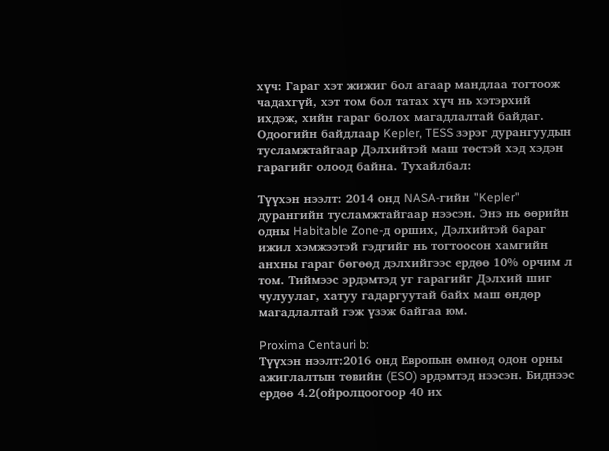хүч: Гараг хэт жижиг бол агаар мандлаа тогтоож чадахгүй, хэт том бол татах хүч нь хэтэрхий ихдэж, хийн гараг болох магадлалтай байдаг.
Одоогийн байдлаар Kepler, TESS зэрэг дурангуудын тусламжтайгаар Дэлхийтэй маш төстэй хэд хэдэн гарагийг олоод байна. Тухайлбал:

Түүхэн нээлт: 2014 онд NASA-гийн "Kepler" дурангийн тусламжтайгаар нээсэн. Энэ нь өөрийн одны Habitable Zone-д орших, Дэлхийтэй бараг ижил хэмжээтэй гэдгийг нь тогтоосон хамгийн анхны гараг бөгөөд дэлхийгээс ердөө 10% орчим л том. Тиймээс эрдэмтэд уг гарагийг Дэлхий шиг чулуулаг, хатуу гадаргуутай байх маш өндөр магадлалтай гэж үзэж байгаа юм.

Proxima Centauri b:
Түүхэн нээлт:2016 онд Европын өмнөд одон орны ажиглалтын төвийн (ESO) эрдэмтэд нээсэн. Биднээс ердөө 4.2(ойролцоогоор 40 их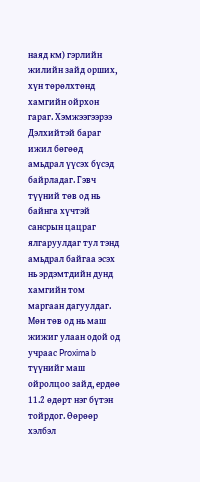наяд км) гэрлийн жилийн зайд орших, хүн төрөлхтөнд хамгийн ойрхон гараг. Хэмжээгээрээ Дэлхийтэй бараг ижил бөгөөд амьдрал үүсэх бүсэд байрладаг. Гэвч түүний төв од нь байнга хүчтэй сансрын цацраг ялгаруулдаг тул тэнд амьдрал байгаа эсэх нь эрдэмтдийн дунд хамгийн том маргаан дагуулдаг. Мөн төв од нь маш жижиг улаан одой од учраас Proxima b түүнийг маш ойролцоо зайд, ердөө 11.2 өдөрт нэг бүтэн тойрдог. Өөрөөр хэлбэл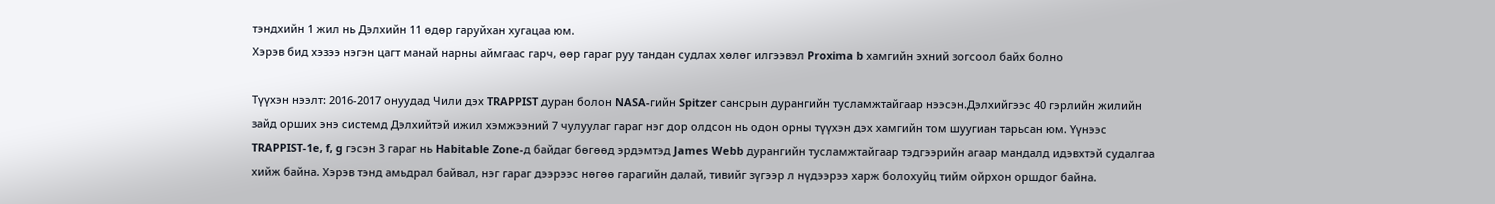тэндхийн 1 жил нь Дэлхийн 11 өдөр гаруйхан хугацаа юм.
Хэрэв бид хэзээ нэгэн цагт манай нарны аймгаас гарч, өөр гараг руу тандан судлах хөлөг илгээвэл Proxima b хамгийн эхний зогсоол байх болно

Түүхэн нээлт: 2016-2017 онуудад Чили дэх TRAPPIST дуран болон NASA-гийн Spitzer сансрын дурангийн тусламжтайгаар нээсэн.Дэлхийгээс 40 гэрлийн жилийн зайд орших энэ системд Дэлхийтэй ижил хэмжээний 7 чулуулаг гараг нэг дор олдсон нь одон орны түүхэн дэх хамгийн том шуугиан тарьсан юм. Үүнээс TRAPPIST-1e, f, g гэсэн 3 гараг нь Habitable Zone-д байдаг бөгөөд эрдэмтэд James Webb дурангийн тусламжтайгаар тэдгээрийн агаар мандалд идэвхтэй судалгаа хийж байна. Хэрэв тэнд амьдрал байвал, нэг гараг дээрээс нөгөө гарагийн далай, тивийг зүгээр л нүдээрээ харж болохуйц тийм ойрхон оршдог байна.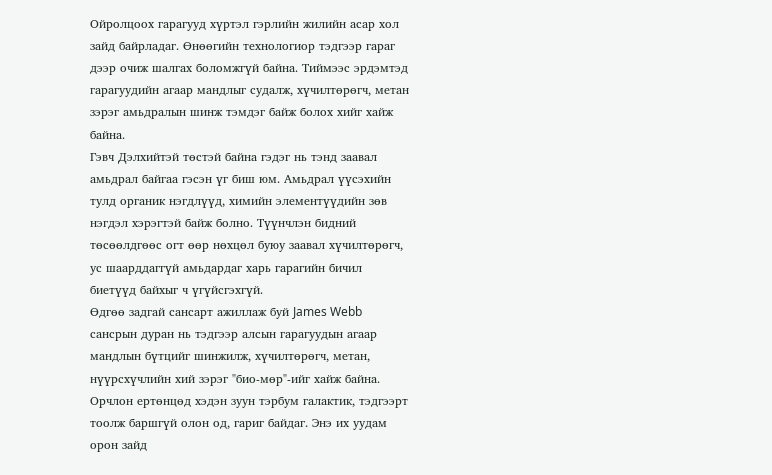Ойролцоох гарагууд хүртэл гэрлийн жилийн асар хол зайд байрладаг. Өнөөгийн технологиор тэдгээр гараг дээр очиж шалгах боломжгүй байна. Тиймээс эрдэмтэд гарагуудийн агаар мандлыг судалж, хүчилтөрөгч, метан зэрэг амьдралын шинж тэмдэг байж болох хийг хайж байна.
Гэвч Дэлхийтэй төстэй байна гэдэг нь тэнд заавал амьдрал байгаа гэсэн үг биш юм. Амьдрал үүсэхийн тулд органик нэгдлүүд, химийн элементүүдийн зөв нэгдэл хэрэгтэй байж болно. Түүнчлэн бидний төсөөлдгөөс огт өөр нөхцөл буюу заавал хүчилтөрөгч, ус шаарддаггүй амьдардаг харь гарагийн бичил биетүүд байхыг ч үгүйсгэхгүй.
Өдгөө задгай сансарт ажиллаж буй James Webb сансрын дуран нь тэдгээр алсын гарагуудын агаар мандлын бүтцийг шинжилж, хүчилтөрөгч, метан, нүүрсхүчлийн хий зэрэг "био-мөр"-ийг хайж байна.
Орчлон ертөнцөд хэдэн зуун тэрбум галактик, тэдгээрт тоолж баршгүй олон од, гариг байдаг. Энэ их уудам орон зайд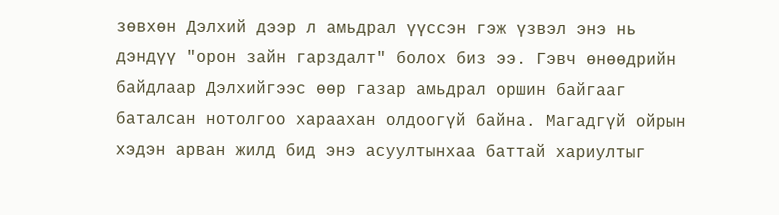зөвхөн Дэлхий дээр л амьдрал үүссэн гэж үзвэл энэ нь дэндүү "орон зайн гарздалт" болох биз ээ. Гэвч өнөөдрийн байдлаар Дэлхийгээс өөр газар амьдрал оршин байгааг баталсан нотолгоо хараахан олдоогүй байна. Магадгүй ойрын хэдэн арван жилд бид энэ асуултынхаа баттай хариултыг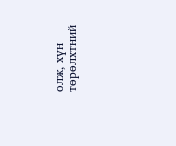олж, хүн төрөлхтний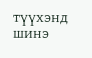түүхэнд шинэ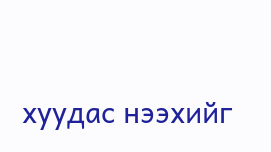хуудас нээхийг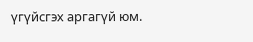үгүйсгэх аргагүй юм.